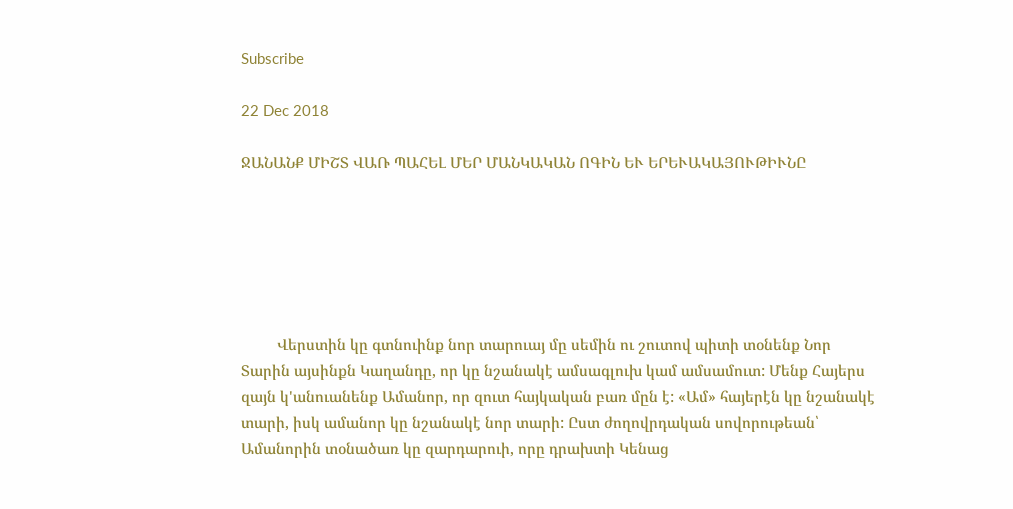Subscribe

22 Dec 2018

ՋԱՆԱՆՔ ՄԻՇՏ ՎԱՌ ՊԱՀԵԼ ՄԵՐ ՄԱՆԿԱԿԱՆ ՈԳԻՆ ԵՒ ԵՐԵՒԱԿԱՅՈՒԹԻՒՆԸ






         Վերստին կը գտնուինք նոր տարուայ մը սեմին ու շուտով պիտի տօնենք Նոր Տարին այսինքն Կաղանդը, որ կը նշանակէ ամսագլուխ կամ ամսամուտ: Մենք Հայերս զայն կ'անուանենք Ամանոր, որ զուտ հայկական բառ մըն է: «Ամ» հայերէն կը նշանակէ տարի, իսկ ամանոր կը նշանակէ նոր տարի: Ըստ ժողովրդական սովորութեան՝ Ամանորին տօնածառ կը զարդարուի, որը դրախտի Կենաց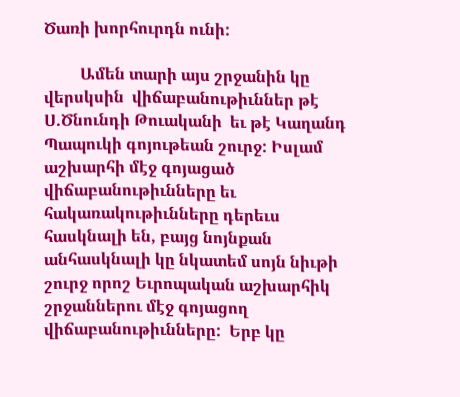Ծառի խորհուրդն ունի:

         Ամեն տարի այս շրջանին կը վերսկսին  վիճաբանութիւններ թէ Ս.Ծնունդի Թուականի  եւ թէ Կաղանդ Պապուկի գոյութեան շուրջ: Իսլամ աշխարհի մէջ գոյացած վիճաբանութիւնները եւ հակառակութիւնները դերեւս հասկնալի են, բայց նոյնքան անհասկնալի կը նկատեմ սոյն նիւթի շուրջ որոշ Եւրոպական աշխարհիկ շրջաններու մէջ գոյացող վիճաբանութիւնները:  Երբ կը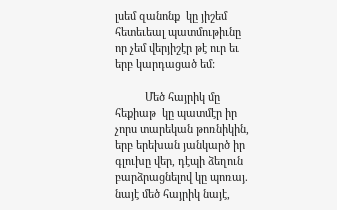լսեմ զանոնք  կը յիշեմ հետեւեալ պատմութիւնը որ չեմ վերյիշէր թէ ուր եւ երբ կարդացած եմ:

          Մեծ հայրիկ մը հեքիաթ  կը պատմէր իր չորս տարեկան թոռնիկին, երբ երեխան յանկարծ իր գլուխը վեր, դէպի ձեղուն բարձրացնելով կը պոռայ. նայէ մեծ հայրիկ նայէ,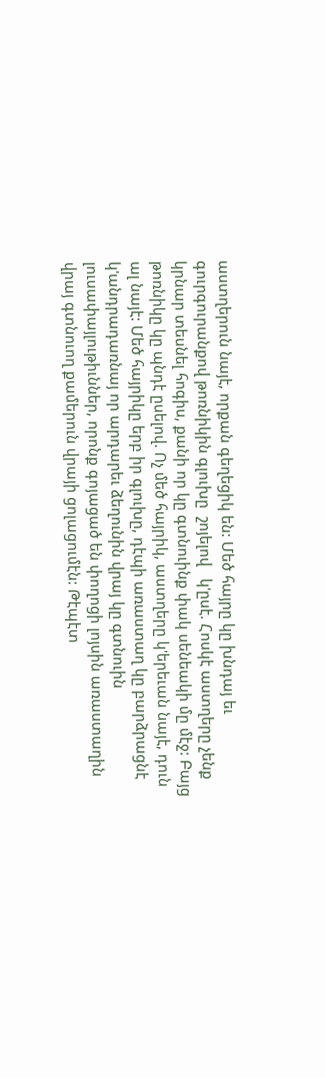աստղերուն նայէ, որքան գեղեցիկ են: Մեծ հայրը կը խնդայ եւ գուրգուրանքով թոռնիկին գլուխը  շոյելով   կ'ըսէ. Հոսկէ աստղերը չենք կրնար տեսնել հոգիս, քանի որ կը գտնուինք փակ սենեակի մը մէջ: Բայց թոռնիկը կը պնդէ ըսելով. Ոչ մեծ հայրիկ, աստղերը կ'երեւան նայէ, դուն ալ նայէ: Մեծ հայրիկը երբ իր գլուխը, դէպի առաստաղ կը բարձրացնէ կ'անդրադառնայ որ արդարեւ ձեղունին վրայ կը գտնուին  լուսափայլութիւններ, որոնք գոյացած են փողոցի լոյսին առաստաղին վրայ գտնուող քամերուն վրայի ցոլացումէն: Թէպէտ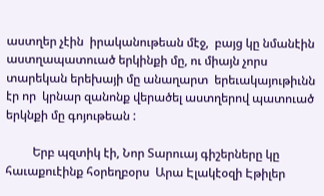աստղեր չէին  իրականութեան մէջ,  բայց կը նմանէին աստղապատուած երկինքի մը, ու միայն չորս տարեկան երեխայի մը անաղարտ  երեւակայութիւնն էր որ  կրնար զանոնք վերածել աստղերով պատուած երկնքի մը գոյութեան :

         Երբ պզտիկ էի, Նոր Տարուայ գիշերները կը հաւաքուէինք հօրեղբօրս  Արա Էլակէօզի Էթիլեր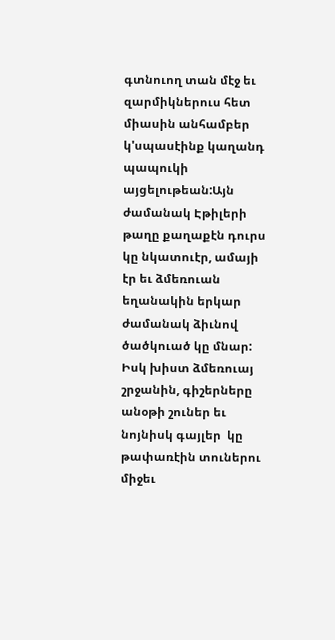գտնուող տան մէջ եւ զարմիկներուս հետ միասին անհամբեր կ'սպասէինք կաղանդ պապուկի այցելութեան:Այն ժամանակ Էթիլերի թաղը քաղաքէն դուրս կը նկատուէր, ամայի էր եւ ձմեռուան եղանակին երկար ժամանակ ձիւնով ծածկուած կը մնար: Իսկ խիստ ձմեռուայ շրջանին, գիշերները անօթի շուներ եւ նոյնիսկ գայլեր  կը թափառէին տուներու միջեւ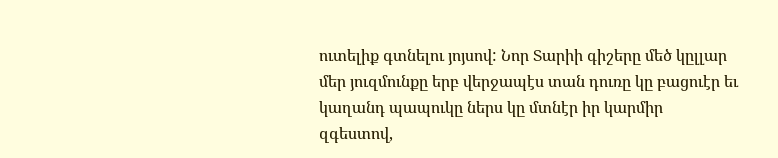ուտելիք գտնելու յոյսով: Նոր Տարիի գիշերը մեծ կըլլար մեր յուզմունքը երբ վերջապէս տան դուռը կը բացուէր եւ կաղանդ պապուկը ներս կը մտնէր իր կարմիր զգեստով,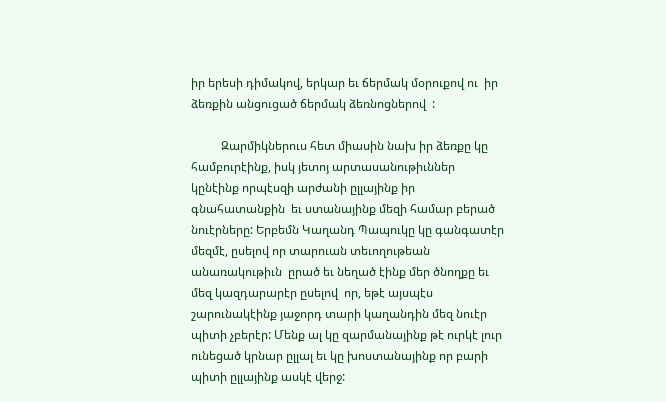իր երեսի դիմակով, երկար եւ ճերմակ մօրուքով ու  իր ձեռքին անցուցած ճերմակ ձեռնոցներով  :

          Զարմիկներուս հետ միասին նախ իր ձեռքը կը համբուրէինք, իսկ յետոյ արտասանութիւններ կընէինք որպէսզի արժանի ըլլայինք իր գնահատանքին  եւ ստանայինք մեզի համար բերած նուէրները: Երբեմն Կաղանդ Պապուկը կը գանգատէր մեզմէ, ըսելով որ տարուան տեւողութեան  անառակութիւն  ըրած եւ նեղած էինք մեր ծնողքը եւ մեզ կազդարարէր ըսելով  որ, եթէ այսպէս շարունակէինք յաջորդ տարի կաղանդին մեզ նուէր պիտի չբերէր: Մենք ալ կը զարմանայինք թէ ուրկէ լուր ունեցած կրնար ըլլալ եւ կը խոստանայինք որ բարի պիտի ըլլայինք ասկէ վերջ: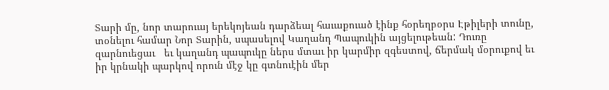Տարի մը, նոր տարուայ երեկոյեան դարձեալ հաւաքուած էինք հօրեղբօրս Էթիլերի տունը, տօնելու համար Նոր Տարին, սպասելով Կաղանդ Պապուկին այցելութեան: Դուռը զարնուեցաւ   եւ կաղանդ պապուկը ներս մտաւ իր կարմիր զգեստով, ճերմակ մօրուքով եւ իր կրնակի պարկով որուն մէջ կը գտնուէին մեր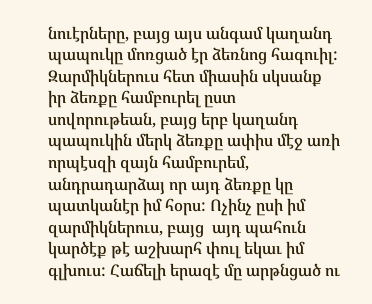նուէրները, բայց այս անգամ կաղանդ պապուկը մոռցած էր ձեռնոց հագուիլ: Զարմիկներուս հետ միասին սկսանք իր ձեռքը համբուրել ըստ սովորութեան, բայց երբ կաղանդ պապուկին մերկ ձեռքը ափիս մէջ առի որպէսզի զայն համբուրեմ, անդրադարձայ որ այդ ձեռքը կը պատկանէր իմ հօրս: Ոչինչ ըսի իմ զարմիկներուս, բայց  այդ պահուն կարծէք թէ աշխարհ փուլ եկաւ իմ գլխուս: Հաճելի երազէ մը արթնցած ու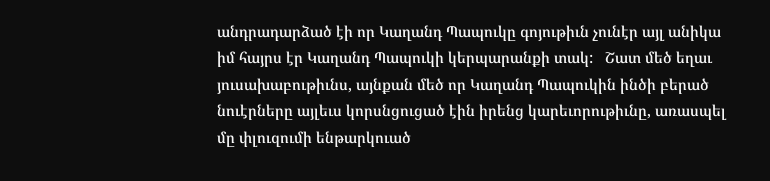անդրադարձած էի որ Կաղանդ Պապուկը գոյութիւն չունէր այլ անիկա իմ հայրս էր Կաղանդ Պապուկի կերպարանքի տակ:   Շատ մեծ եղաւ  յուսախաբութիւնս, այնքան մեծ որ Կաղանդ Պապուկին ինծի բերած նուէրները այլեւս կորսնցուցած էին իրենց կարեւորութիւնը, առասպել մը փլուզումի ենթարկուած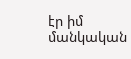էր իմ մանկական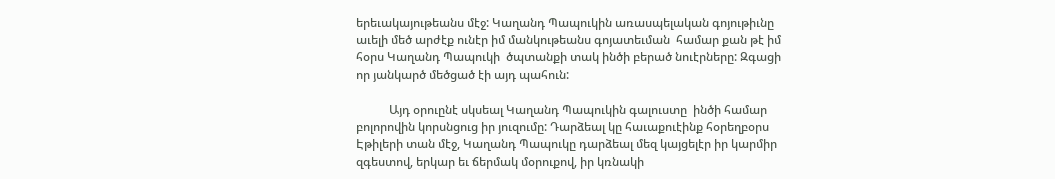երեւակայութեանս մէջ: Կաղանդ Պապուկին առասպելական գոյութիւնը աւելի մեծ արժէք ունէր իմ մանկութեանս գոյատեւման  համար քան թէ իմ հօրս Կաղանդ Պապուկի  ծպտանքի տակ ինծի բերած նուէրները: Զգացի որ յանկարծ մեծցած էի այդ պահուն:

           Այդ օրուընէ սկսեալ Կաղանդ Պապուկին գալուստը  ինծի համար բոլորովին կորսնցուց իր յուզումը: Դարձեալ կը հաւաքուէինք հօրեղբօրս Էթիլերի տան մէջ, Կաղանդ Պապուկը դարձեալ մեզ կայցելէր իր կարմիր զգեստով, երկար եւ ճերմակ մօրուքով, իր կռնակի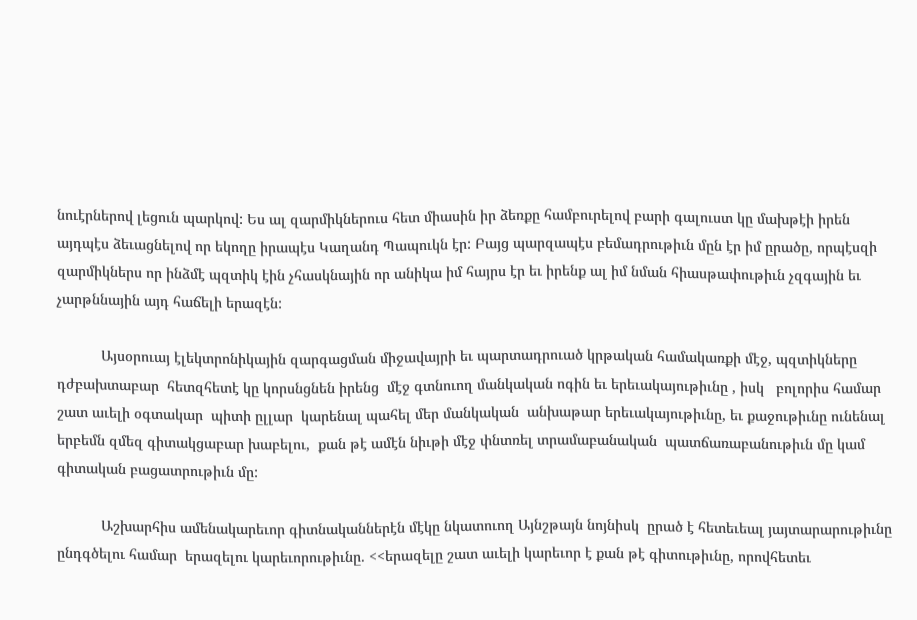նուէրներով լեցուն պարկով: Ես ալ զարմիկներուս հետ միասին իր ձեռքը համբուրելով բարի գալուստ կը մախթէի իրեն այդպէս ձեւացնելով որ եկողը իրապէս Կաղանդ Պապուկն էր: Բայց պարզապէս բեմադրութիւն մըն էր իմ ըրածը, որպէսզի զարմիկներս որ ինձմէ պզտիկ էին չհասկնային որ անիկա իմ հայրս էր եւ իրենք ալ իմ նման հիասթափութիւն չզգային եւ  չարթննային այդ հաճելի երազէն:

           Այսօրուայ էլեկտրոնիկային զարգացման միջավայրի եւ պարտադրուած կրթական համակառքի մէջ, պզտիկները  դժբախտաբար  հետզհետէ կը կորսնցնեն իրենց  մէջ գտնուող մանկական ոգին եւ երեւակայութիւնը , իսկ   բոլորիս համար շատ աւելի օգտակար  պիտի ըլլար  կարենալ պահել մեր մանկական  անխաթար երեւակայութիւնը, եւ քաջութիւնը ունենալ  երբեմն զմեզ գիտակցաբար խաբելու,  քան թէ ամէն նիւթի մէջ փնտռել տրամաբանական  պատճառաբանութիւն մը կամ գիտական բացատրութիւն մը:

           Աշխարհիս ամենակարեւոր գիտնականներէն մէկը նկատուող Այնշթայն նոյնիսկ  ըրած է հետեւեալ յայտարարութիւնը  ընդգծելու համար  երազելու կարեւորութիւնը. <<երազելը շատ աւելի կարեւոր է քան թէ գիտութիւնը, որովհետեւ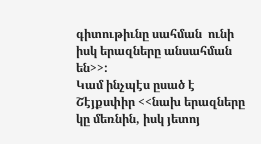գիտութիւնը սահման  ունի իսկ երազները անսահման են>>:
Կամ ինչպէս ըսած է Շէյքսփիր <<նախ երազները կը մեռնին, իսկ յետոյ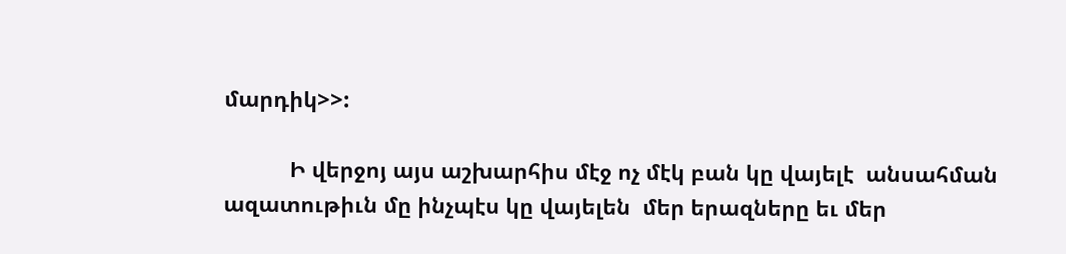մարդիկ>>:

           Ի վերջոյ այս աշխարհիս մէջ ոչ մէկ բան կը վայելէ  անսահման ազատութիւն մը ինչպէս կը վայելեն  մեր երազները եւ մեր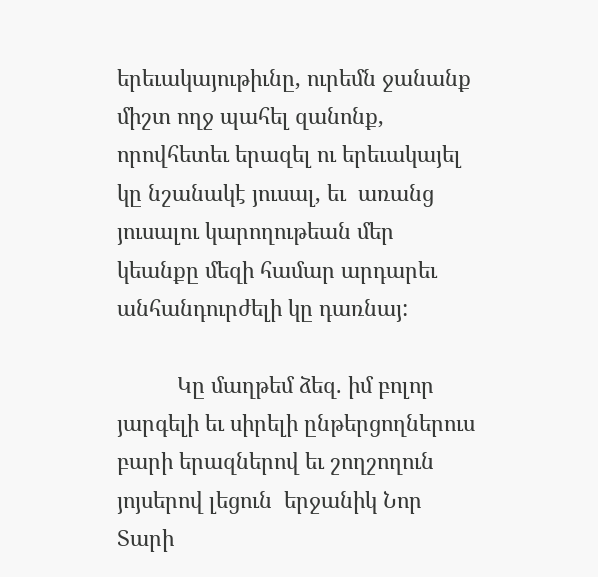երեւակայութիւնը, ուրեմն ջանանք միշտ ողջ պահել զանոնք, որովհետեւ երազել ու երեւակայել կը նշանակէ յուսալ, եւ  առանց յուսալու կարողութեան մեր կեանքը մեզի համար արդարեւ անհանդուրժելի կը դառնայ:

          Կը մաղթեմ ձեզ. իմ բոլոր յարգելի եւ սիրելի ընթերցողներուս բարի երազներով եւ շողշողուն  յոյսերով լեցուն  երջանիկ Նոր Տարի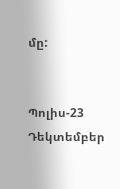մը:


Պոլիս-23 Դեկտեմբեր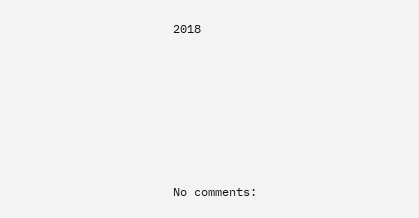2018







No comments: